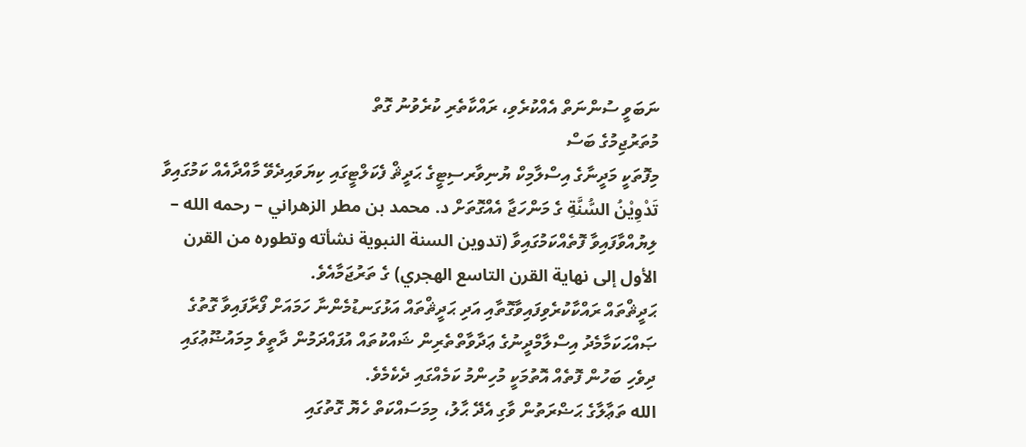ނަބަވީ ސުންނަތް އެއްކުރެވި، ރައްކާތެރި ކުރެވުނު ގޮތް
މުތަރުޖިމުގެ ބަސް
މިފޮތަކީ މަދީނާގެ އިސްލާމިކް ޔުނިވާރސިޓީގެ ޙަދީޘް ފެކަލްޓީގައި ކިޔަވައިދެވޭ މާއްދާއެއް ކަމުގައިވާ تَدْوِيْنُ السُّنَّةِ ގެ މަންހަޖާ އެއްގޮތަށް د. محمد بن مطر الزهراني – رحمه الله – ލިޔުއްވާފައިވާ ފޮތެއްކަމުގައިވާ (تدوين السنة النبوية نشأته وتطوره من القرن الأول إلى نهاية القرن التاسع الهجري) ގެ ތަރުޖަމާއެވެ.
ޙަދީޘްތައް ރައްކާކުރެވިފައިވާގޮތާއި އަދި ޙަދީޘްތައް އަޅުގަނޑުމެންނާ ހަމައަށް ފޯރާފައިވާ ގޮތުގެ ޞައްޙަކަމާމެދު އިސްލާމްދީނުގެ ޢަދާވާތްތެރިން ޝައްކުތައް އުފައްދަމުން ދާތީވެ މިމައުޟޫޢުގައި ދިވެހި ބަހުން ފޮތެއް އޮތުމަކީ މުހިންމު ކަމެއްގައި ދެކެމެވެ.
الله ތަޢާލާގެ ޙަޟްރަތުން ވާގި އެދޭ ޙާލު، މިމަސައްކަތް ހެޔޮ ގޮތުގައި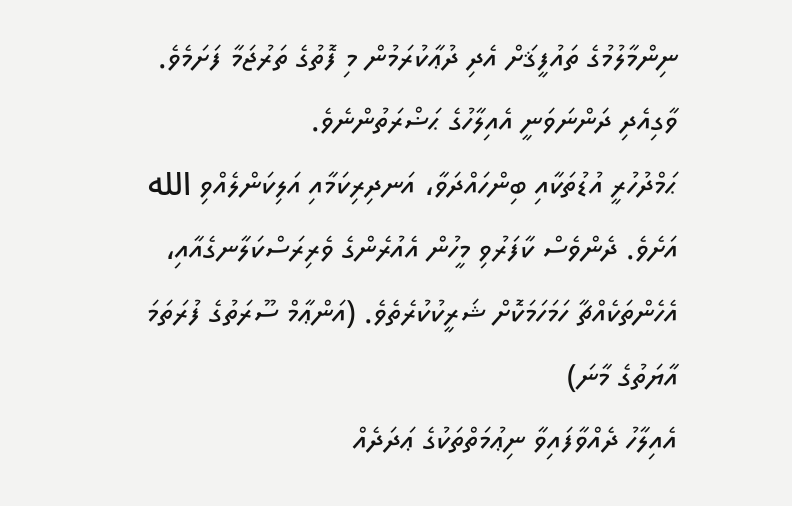ނިންމާލުމުގެ ތައުފީޤަށް އެދި ދުޢާކުރަމުން މި ފޮތުގެ ތަރުޖަމާ ފަށަމެވެ.
ވާގިއެދި ދަންނަވަނީ އެއިލާހުގެ ޙަޟްރަތުންނެވެ.
ޙަމްދުހުރީ އުޑުތަކާއި ބިންހައްދަވާ، އަނދިރިކަމާއި އަލިކަންލެއްވި الله އަށެވެ. ދެންވެސް ކާފަރުވި މީހުން އެއުރެންގެ ވެރިރަސްކަލާނގެއާއި، އެހެންތަކެއްޗާ ހަމަހަމަކޮށް ޝަރީކުކުރެތެވެ. (އަންޢާމް ސޫރަތުގެ ފުރަތަމަ އާޔަތުގެ މާނަ)
އެއިލާހު ދެއްވާފައިވާ ނިޢުމަތްތަކުގެ ޢަދަދެއް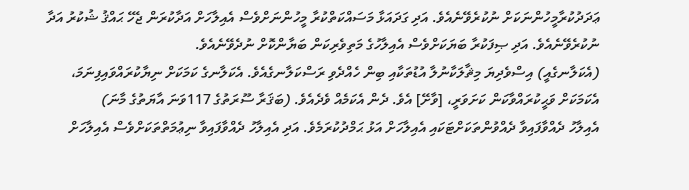ޢަދަދުކުރާމީހުންނަކަށް ނުކުރެވޭނެއެވެ. އަދި ގަދައަޅާ މަސައްކަތްކުރާ މީހުންނަށްވެސް އެއިލާހަށް އަދާކުރަން ޖެހޭ ޙައްޤު ޝުކުރު އަދާ ނުކުރެވޭނެއެވެ. އަދި ޞިފަކުރާ ބަޔަކަށްވެސް އެއިލާހުގެ މަތިވެރިކަން ބަޔާންކޮށް ނުދެވޭނެއެވެ.
(އެކަލާނގެއީ) އިސްވެދިޔަ މިޘާލަކާނުލާ އުޑުތަކާއި ބިން ހެއްދެވި ރަސްކަލާނގެއެވެ. އެކަލާނގެ ކަމަކަށް ނިޔާކުރައްވައިފިނަމަ، އެކަމަކަށް ވަޙީކުރައްވާކަން ކަށަވަރީ، [ވާށޭ] އެވެ. ދެން އެކަމެއް ވެދެއެވެ. (ބަޤަރާ ސޫރަތުގެ 117ވަނަ އާޔަތުގެ މާނަ)
އެއިލާހު ދެއްވާފައިވާ ދެއްވުންތަކަށްޓަކައި އެއިލާހަށް އަޅު ޙަމްދުކުރަމެވެ. އަދި އެއިލާހު ދެއްވާފައިވާ ނިޢުމަތްތަކަށްވެސް އެއިލާހަށް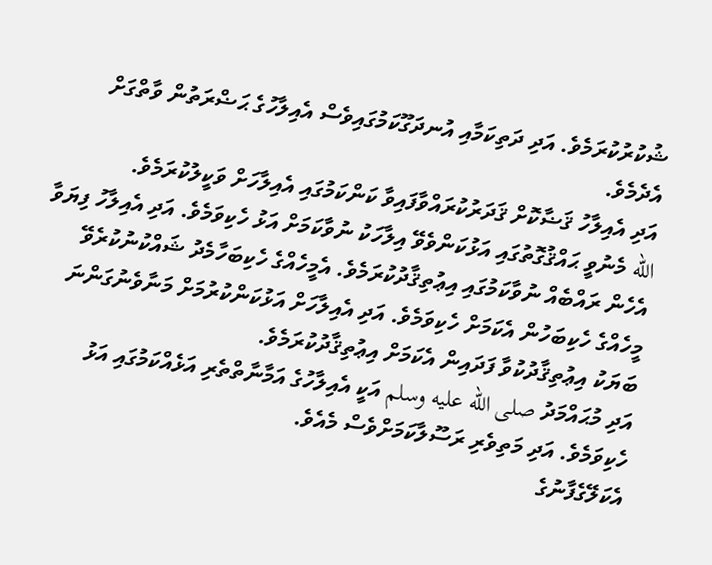ޝުކުރުކުރަމެވެ. އަދި ދަތިކަމާއި އުނދަގޫކަމުގައިވެސް އެއިލާހުގެ ޙަޟްރަތުން ވާތްގަށް އެދެމެވެ.
އަދި އެއިލާހު ޤަޟާކޮށް ޤަދަރުކުރައްވާފައިވާ ކަންކަމުގައި އެއިލާހަށް ވަކީލުކުރަމެވެ.
الله މެނުވީ ޙައްޤުގޮތުގައި އަޅުކަންވެވޭ އިލާހަކު ނުވާކަމަށް އަޅު ހެކިވަމެވެ. އަދި އެއިލާހު ފިޔަވާ އެހެން ރައްބެއް ނުވާކަމުގައި އިޢުތިޤާދުކުރަމެވެ. އެމީހެއްގެ ހެކިބަހާމެދު ޝައްކުނުކުރެވޭ މީހެއްގެ ހެކިބަހުން އެކަމަށް ހެކިވަމެވެ. އަދި އެއިލާހަށް އަޅުކަންކުރުމަށް މަނާވެނުގަންނަ ބަޔަކު އިޢުތިޤާދުކުވާ ފަދައިން އެކަމަށް އިޢުތިޤާދުކުރަމެވެ.
އަދި މުޙައްމަދު صلى الله عليه وسلم އަކީ އެއިލާހުގެ އަމާނާތްތެރި އަޅެއްކަމުގައި އަޅު ހެކިވަމެވެ. އަދި މަތިވެރި ރަސޫލާކަމަށްވެސް މެއެވެ.
އެކަލޭގެފާނުގެ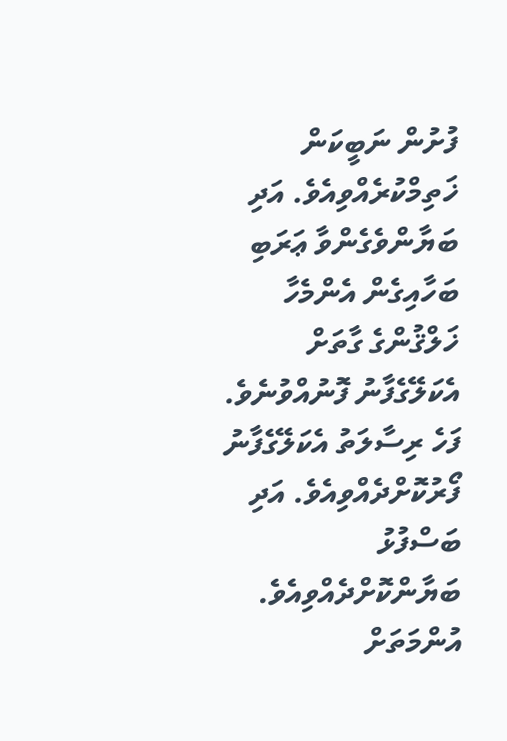ފުށުން ނަބީކަން ޚަތިމްކުރެއްވިއެވެ. އަދި ބަޔާންވެގެންވާ ޢަރަބި ބަހާއިގެން އެންމެހާ ޚަލްޤުންގެ ގާތަށް އެކަލޭގެފާނު ފޮނުއްވުނެވެ. ފަހެ ރިސާލަތު އެކަލޭގެފާނު ފޯރުކޮށްދެއްވިއެވެ. އަދި ބަސްފުޅު ބަޔާންކޮށްދެއްވިއެވެ. އުންމަތަށް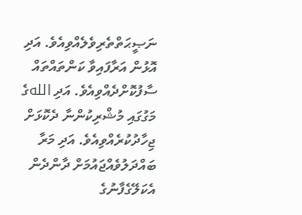ނަޞީޙަތްތެރިވެލެއްވިއެވެ. އަދި އޮޅުން އަރާފައިވާ ކަންތައްތައް ސާފުކޮށްދެއްވިއެވެ. އަދި اللهގެ މަގުގައި މުޝްރިކުންނާ ދެކޮޅަށް ޖިހާދުކުރެއްވިއެވެ. އަދި މަރާ ބައްދަލުވެއްޖައުމަށް ދާންދެން އެކަލޭގެފާނުގެ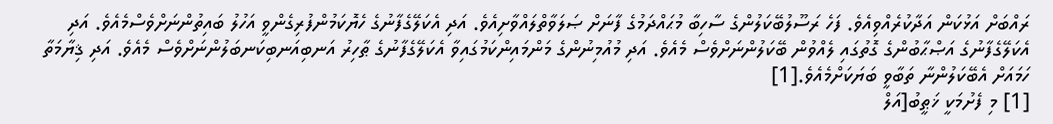ރައްބަށް އަޅުކަން އަދާކުރެއްވިއެވެ. ފަހެ ރަސޫލުބޭކަލުންގެ ސާހިބާ މުޙައްދަމުގެ ފާނަށް ޞަލަވާތްލައްވާށިއެވެ. އަދި އެކަލޭގެފާނުގެ ހެޔޮކަމުންފުރިގެންވީ އަހުލު ބައިތުންނަށްވެސްމެއެވެ. އަދި އެކަލޭގެފާނުގެ އަޞްޙާބުންގެ ގޮތުގައި ލެއްވުން ބޭކަލުންނަށްވެސް މެއެވެ. އަދި މުއުމިނުންގެ މަންމައިންކަމުގައިވާ އެކަލޭގެފާނުގެ ޠާހިރު އަނބިއަނބިކަނބަލުންނަށްވެސް މެއެވެ. އަދި ޤިޔާމަތާ ހަމައަށް އެބޭކަލުންނާ ތަބާވީ ބަޔަކަށްމެއެވެ.[1]
[1] މި ފެށުމަކީ ޚަޠީބު[އަލް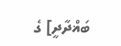ބަޣްދާދީ] ގެ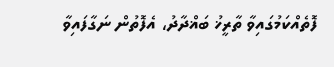ފޮތެއްކަމުގައިވާ ތާރީޚު ބަޣްދާދު، އެފޮތުން ނަގާފައިވާ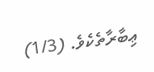ޢިބާރާތެކެވެ. (1/3)